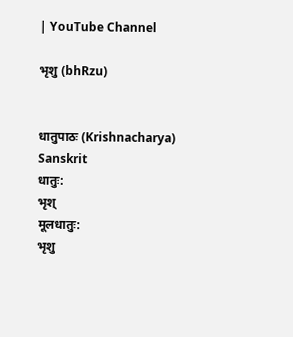| YouTube Channel

भृशु (bhRzu)


धातुपाठः (Krishnacharya)
Sanskrit
धातुः:
भृश्
मूलधातुः:
भृशु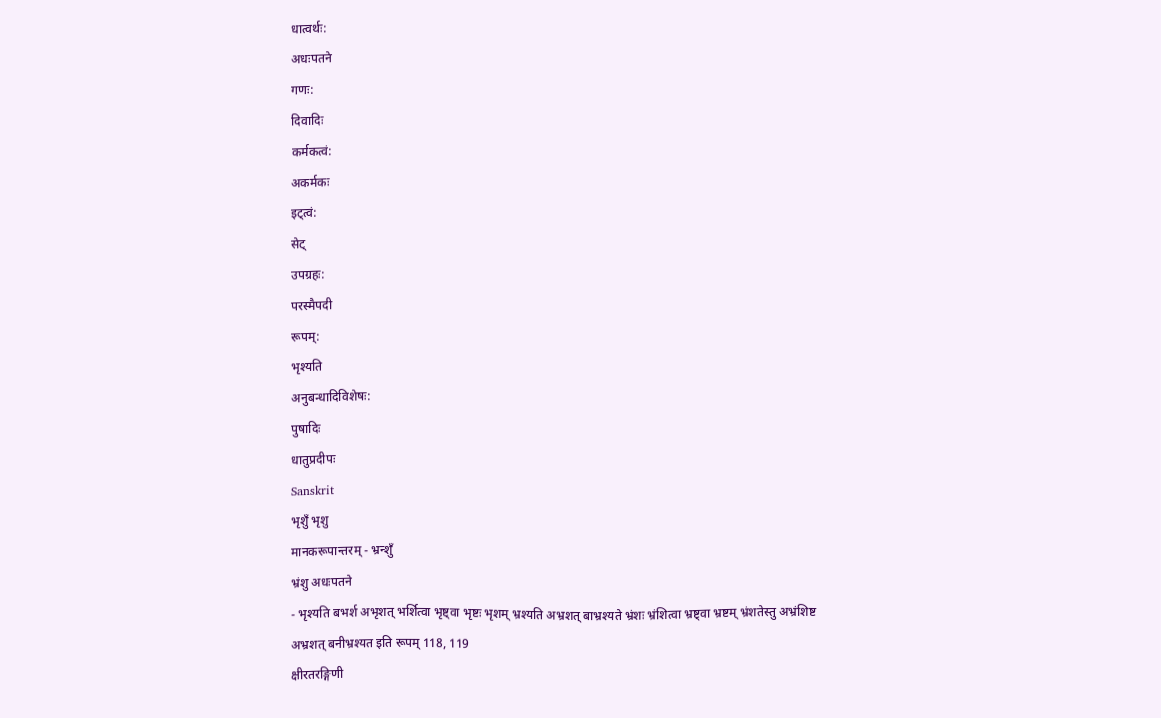धात्वर्थः:
अधःपतने
गणः:
दिवादिः
कर्मकत्वं:
अकर्मकः
इट्त्वं:
सेट्
उपग्रहः:
परस्मैपदी
रूपम्:
भृश्यति
अनुबन्धादिविशेषः:
पुषादिः
धातुप्रदीपः
Sanskrit
भृशुँ भृशु
मानकरूपान्तरम् - भ्रन्शुँ
भ्रंशु अधःपतने
- भृश्यति बभर्श अभृशत् भर्शित्वा भृष्ट्वा भृष्टः भृशम् भ्रश्यति अभ्रशत् बाभ्रश्यते भ्रंशः भ्रंशित्वा भ्रष्ट्वा भ्रष्टम् भ्रंशतेस्तु अभ्रंशिष्ट अभ्रशत् बनीभ्रश्यत इति रूपम् 118, 119
क्षीरतरङ्गिणी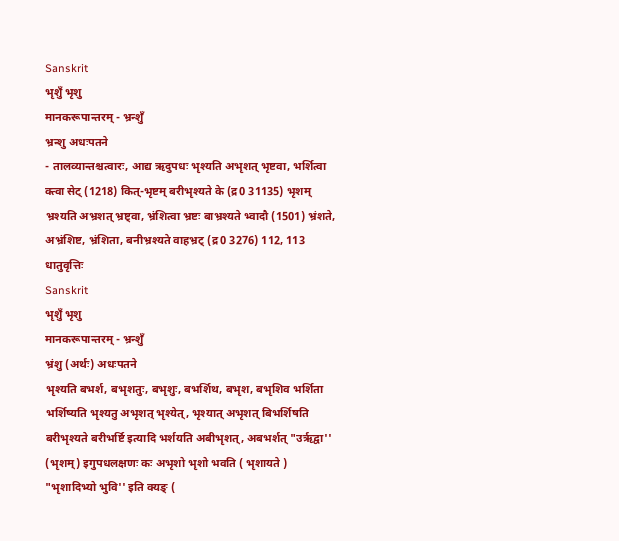Sanskrit
भृशुँ भृशु
मानकरूपान्तरम् - भ्रन्शुँ
भ्रन्शु अधःपतने
- तालव्यान्तश्चत्वारः, आद्य ऋदुपधः भृश्यति अभृशत् भृष्टवा, भर्शित्वा क्त्वा सेट् (1218) कित्-भृष्टम् बरीभृश्यते के (द्र0 31135) भृशम् भ्रश्यति अभ्रशत् भ्रष्ट्वा, भ्रंशित्वा भ्रष्टः बाभ्रश्यते भ्वादौ (1501) भ्रंशते, अभ्रंशिष्ट, भ्रंशिता, बनीभ्रश्यते वाहभ्रट् (द्र0 3276) 112, 113
धातुवृत्तिः
Sanskrit
भृशुँ भृशु
मानकरूपान्तरम् - भ्रन्शुँ
भ्रंशु (अर्थः) अधःपतने
भृश्यति बभर्श, बभृशतुः, बभृशुः, बभर्शिथ, बभृश, बभृशिव भर्शिता भर्शिष्यति भृश्यतु अभृशत् भृश्येत्, भृश्यात् अभृशत् बिभर्शिषति बरीभृश्यते बरीभर्ष्टि इत्यादि भर्शयति अबीभृशत्, अबभर्शत् "उरृद्वा'' (भृशम्) इगुपधलक्षणः कः अभृशो भृशो भवति ( भृशायते ) "भृशादिभ्यो भुवि'' इति क्यङ् (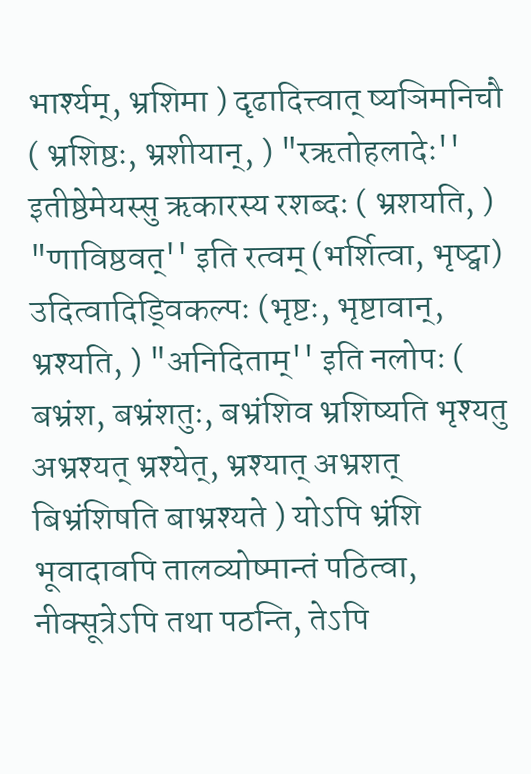भार्श्यम्, भ्रशिमा ) दृढादित्त्वात् ष्यञिमनिचौ ( भ्रशिष्ठः, भ्रशीयान्, ) "रऋतोहलादेः'' इतीष्ठेमेयस्सु ऋकारस्य रशब्दः ( भ्रशयति, ) "णाविष्ठवत्'' इति रत्वम् (भर्शित्वा, भृष्ट्वा) उदित्वादिड्विकल्पः (भृष्टः, भृष्टावान्, भ्रश्यति, ) "अनिदिताम्'' इति नलोपः ( बभ्रंश, बभ्रंशतुः, बभ्रंशिव भ्रशिष्यति भृश्यतु अभ्रश्यत् भ्रश्येत्, भ्रश्यात् अभ्रशत् बिभ्रंशिषति बाभ्रश्यते ) योऽपि भ्रंशि भूवादावपि तालव्योष्मान्तं पठित्वा, नीक्सूत्रेऽपि तथा पठन्ति, तेऽपि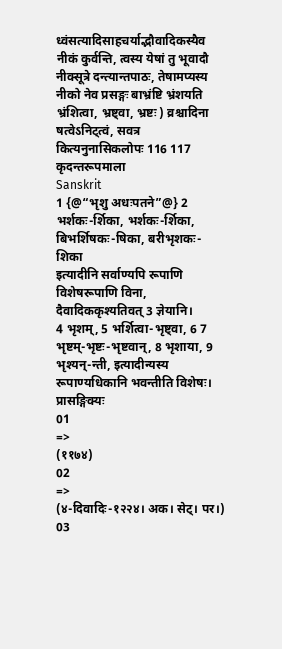ध्वंसत्यादिसाहचर्याद्भौवादिकस्यैव नीकं कुर्वन्ति, त्वस्य येषां तु भूवादौ नीक्सूत्रे दन्त्यान्तपाठः, तेषामप्यस्य नीको नेव प्रसङ्गः बाभ्रंष्टि भ्रंशयति भ्रंशित्वा, भ्रष्ट्वा, भ्रष्टः ) व्रश्चादिना षत्वेऽनिट्त्वं, सवत्र कित्यनुनासिकलोपः 116 117
कृदन्तरूपमाला
Sanskrit
1 {@“भृशु अधःपतने”@} 2 भर्शकः-र्शिका, भर्शकः-र्शिका, बिभर्शिषकः-षिका, बरीभृशकः-शिका
इत्यादीनि सर्वाण्यपि रूपाणि विशेषरूपाणि विना, दैवादिककृश्यतिवत् 3 ज्ञेयानि।
4 भृशम्, 5 भर्शित्वा-भृष्ट्वा, 6 7 भृष्टम्-भृष्टः-भृष्टवान्, 8 भृशाया, 9 भृश्यन्-न्ती, इत्यादीन्यस्य रूपाण्यधिकानि भवन्तीति विशेषः।
प्रासङ्गिक्यः
01
=>
(११७४)
02
=>
(४-दिवादिः-१२२४। अक। सेट्। पर।)
03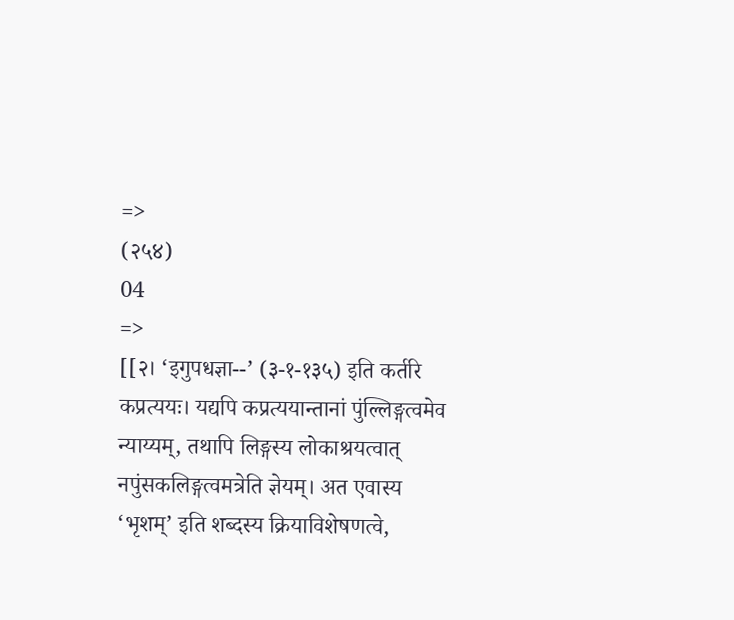=>
(२५४)
04
=>
[[२। ‘इगुपधज्ञा--’ (३-१-१३५) इति कर्तरि कप्रत्ययः। यद्यपि कप्रत्ययान्तानां पुंल्लिङ्गत्वमेव न्याय्यम्, तथापि लिङ्गस्य लोकाश्रयत्वात् नपुंसकलिङ्गत्वमत्रेति ज्ञेयम्। अत एवास्य ‘भृशम्’ इति शब्दस्य क्रियाविशेषणत्वे,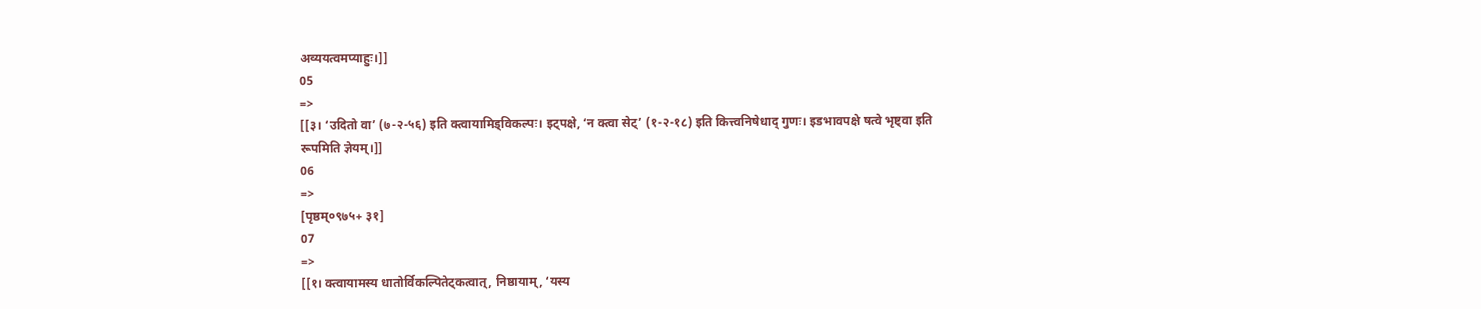अव्ययत्वमप्याहुः।]]
05
=>
[[३। ‘उदितो वा’ (७-२-५६) इति क्त्वायामिड्विकल्पः। इट्पक्षे, ‘न क्त्वा सेट्’ (१-२-१८) इति कित्त्वनिषेधाद् गुणः। इडभावपक्षे षत्वे भृष्ट्वा इति रूपमिति ज्ञेयम्।]]
06
=>
[पृष्ठम्०९७५+ ३१]
07
=>
[[१। क्त्वायामस्य धातोर्विकल्पितेट्कत्वात्, निष्ठायाम्, ‘यस्य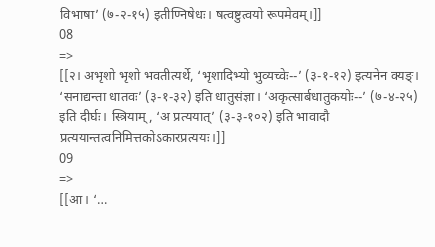विभाषा’ (७-२-१५) इतीण्निषेधः। षत्वष्टुत्वयो रूपमेवम्।]]
08
=>
[[२। अभृशो भृशो भवतीत्यर्थे, ‘भृशादिभ्यो भुव्यच्वेः--’ (३-१-१२) इत्यनेन क्यङ्। ‘सनाद्यन्ता धातवः’ (३-१-३२) इति धातुसंज्ञा। ‘अकृत्सार्बधातुकयोः--’ (७-४-२५) इति दीर्घः। स्त्रियाम्, ‘अ प्रत्ययात्’ (३-३-१०२) इति भावादौ प्रत्ययान्तत्वनिमित्तकोऽकारप्रत्ययः।]]
09
=>
[[आ। ‘…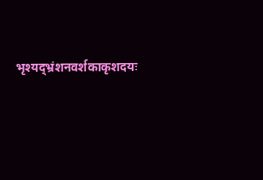भृश्यद्भ्रंशनवर्शकाकृशदयः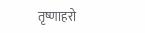तृष्णाहरो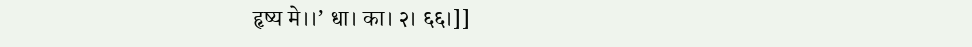हृष्य मे।।’ धा। का। २। ६६।]]